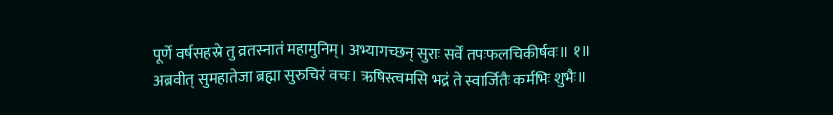पूर्णे वर्षसहस्रे तु व्रतस्नातं महामुनिम्। अभ्यागच्छन् सुराः सर्वें तपःफलचिकीर्षवः॥ १॥ अब्रवीत् सुमहातेजा ब्रह्मा सुरुचिरं वचः। ऋषिस्त्वमसि भद्रं ते स्वार्जितैः कर्मभिः शुभैः॥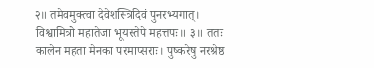२॥ तमेवमुक्त्वा देवेशस्त्रिदिवं पुनरभ्यगात्। विश्वामित्रो महातेजा भूयस्तेपे महत्तपः॥ ३॥ ततः कालेन महता मेनका परमाप्सराः। पुष्करेषु नरश्रेष्ठ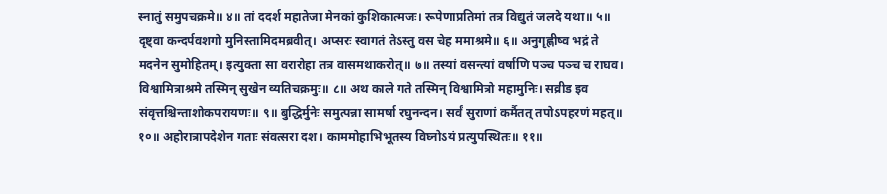स्नातुं समुपचक्रमे॥ ४॥ तां ददर्श महातेजा मेनकां कुशिकात्मजः। रूपेणाप्रतिमां तत्र विद्युतं जलदे यथा॥ ५॥ दृष्ट्वा कन्दर्पवशगो मुनिस्तामिदमब्रवीत्। अप्सरः स्वागतं तेऽस्तु वस चेह ममाश्रमे॥ ६॥ अनुगृह्णीष्व भद्रं ते मदनेन सुमोहितम्। इत्युक्ता सा वरारोहा तत्र वासमथाकरोत्॥ ७॥ तस्यां वसन्त्यां वर्षाणि पञ्च पञ्च च राघव। विश्वामित्राश्रमे तस्मिन् सुखेन व्यतिचक्रमुः॥ ८॥ अथ काले गते तस्मिन् विश्वामित्रो महामुनिः। सव्रीड इव संवृत्तश्चिन्ताशोकपरायणः॥ ९॥ बुद्धिर्मुनेः समुत्पन्ना सामर्षा रघुनन्दन। सर्वं सुराणां कर्मैतत् तपोऽपहरणं महत्॥ १०॥ अहोरात्रापदेशेन गताः संवत्सरा दश। काममोहाभिभूतस्य विघ्नोऽयं प्रत्युपस्थितः॥ ११॥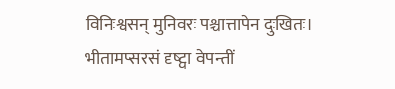विनिःश्वसन् मुनिवरः पश्चात्तापेन दुःखितः। भीतामप्सरसं दृष्ट्वा वेपन्तीं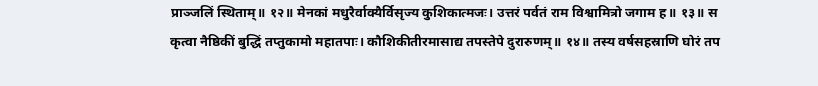प्राञ्जलिं स्थिताम्॥ १२॥ मेनकां मधुरैर्वाक्यैर्विसृज्य कुशिकात्मजः। उत्तरं पर्वतं राम विश्वामित्रो जगाम ह॥ १३॥ स कृत्वा नैष्ठिकीं बुद्धिं तप्तुकामो महातपाः। कौशिकीतीरमासाद्य तपस्तेपे दुरारुणम्॥ १४॥ तस्य वर्षसहस्राणि घोरं तप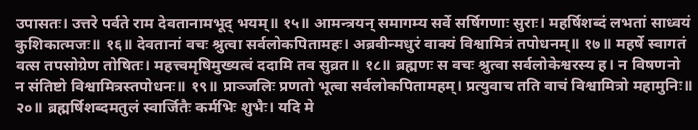उपासतः। उत्तरे पर्वते राम देवतानामभूद् भयम्॥ १५॥ आमन्त्रयन् समागम्य सर्वे सर्षिगणाः सुराः। महर्षिशब्दं लभतां साध्वयं कुशिकात्मजः॥ १६॥ देवतानां वचः श्रुत्वा सर्वलोकपितामहः। अब्रवीन्मधुरं वाक्यं विश्वामित्रं तपोधनम्॥ १७॥ महर्षे स्वागतं वत्स तपसोग्रेण तोषितः। महत्त्वमृषिमुख्यत्वं ददामि तव सुव्रत॥ १८॥ ब्रह्मणः स वचः श्रुत्वा सर्वलोकेश्वरस्य ह। न विषणनो न संतिष्टो विश्वामित्रस्तपोधनः॥ १९॥ प्राञ्जलिः प्रणतो भूत्वा सर्वलोकपितामहम्। प्रत्युवाच तति वाचं विश्वामित्रो महामुनिः॥ २०॥ ब्रह्मर्षिशब्दमतुलं स्वार्जितैः कर्मभिः शुभैः। यदि मे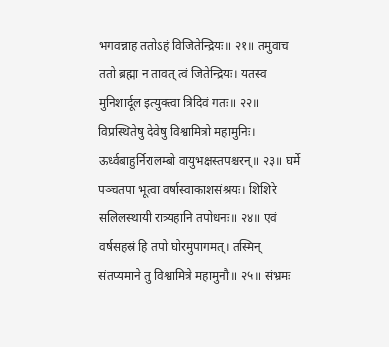भगवन्नाह ततोऽहं विजितेन्द्रियः॥ २१॥ तमुवाच ततो ब्रह्मा न तावत् त्वं जितेन्द्रियः। यतस्व मुनिशार्दूल इत्युक्त्वा त्रिदिवं गतः॥ २२॥ विप्रस्थितेषु देवेषु विश्वामित्रो महामुनिः। ऊर्ध्वबाहुर्निरालम्बो वायुभक्षस्तपश्चरन्॥ २३॥ घर्मे पञ्चतपा भूत्वा वर्षास्वाकाशसंश्रयः। शिशिरे सलिलस्थायी रात्र्यहानि तपोधनः॥ २४॥ एवं वर्षसहस्रं हि तपो घोरमुपागमत्। तस्मिन् संतप्यमाने तु विश्वामित्रे महामुनौ॥ २५॥ संभ्रमः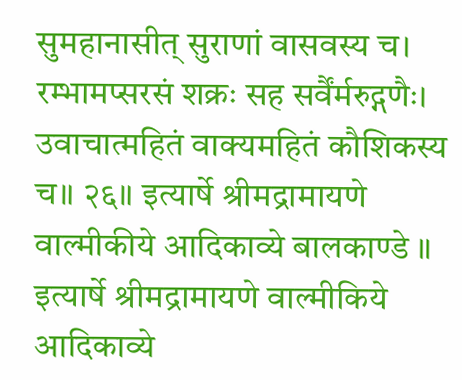सुमहानासीत् सुराणां वासवस्य च। रम्भामप्सरसं शक्रः सह सर्वैंर्मरुद्गणैः। उवाचात्महितं वाक्यमहितं कौशिकस्य च॥ २६॥ इत्यार्षे श्रीमद्रामायणे वाल्मीकीये आदिकाव्ये बालकाण्डे ॥ इत्यार्षे श्रीमद्रामायणे वाल्मीकिये आदिकाव्ये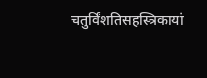चतुर्विंशतिसहस्त्रिकायां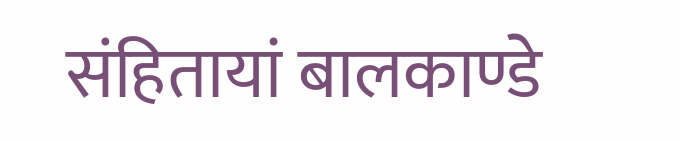संहितायां बालकाण्डे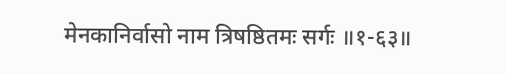मेनकानिर्वासो नाम त्रिषष्ठितमः सर्गः ॥१-६३॥